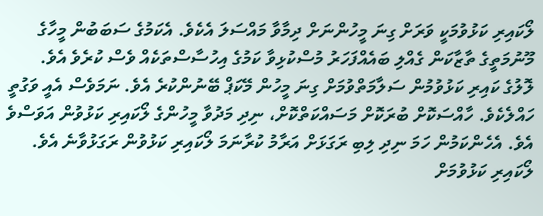ލޯކައިރި ކަޅުވުމަކީ ވަރަށް ގިނަ މީހުންނަށް ދިމާވާ މައްސަލަ އެކެވެ. އެކަމުގެ ސަބަބުން މީހާގެ މޫނުމަތީގެ ތާޒާކަން ގެއްލި ބައެއްފަހަރު މުސްކުޅިވާ ކަމުގެ އިހުސާސްތަކެއް ވެސް ކުރެވެ އެވެ.
ލޮލުގެ ކައިރި ކަޅުވުމުން ސަލާމަތްވުމަށް ގިނަ މީހުން މޭކަޕް ބޭނުންކުރެ އެވެ. ނަމަވެސް އެއީ ވަގުތީ ހައްލެކެވެ. ހާއްސަކޮށް ބުރަކޮށް މަސައްކަތްކޮށް، ނިދި މަދުވާ މީހުންގެ ލޯކައިރި ކަޅުވުން އަވަސްވެ އެވެ. އެހެންކަމުން ހަމަ ނިދި ލިބި ރަގަޅަށް އަރާމު ކުރާނަމަ ލޯކައިރި ކަޅުވުން ރަގަޅުވާނެ އެވެ.
ލޯކައިރި ކަޅުވުމަށް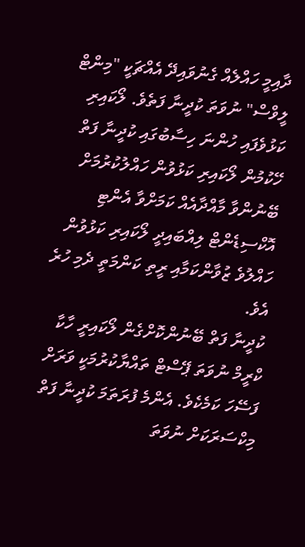ދާއިމީ ހައްލެއް ގެނުވައިދޭ އެއްޗަކީ "މިންޓް ލީވްސް" ނުވަތަ ކުދީނާ ފަތެވެ. ލޯކައިރި ކަޅުވެފައި ހުންނަ ހިސާބުގައި ކުދީނާ ފަތް ހޭކުމުން ލޯކައިރި ކަޅުވުން ހައްލުކުރުމަށް ބޭނުންވާ މާއްދާއެއް ކަމަށްވާ އެންޓި އޮކްސިޑެންޓް ލިއްބައިދީ ލޯކައިރި ކަޅުވުން ހައްލުވެ ޒުވާންކަމާއި ރީތި ކަންމަތީ ދެމި ހުރެ އެވެ.
ކުދީނާ ފަތް ބޭނުންކޮށްގެން ލޯކައިރީ ހާކާ ކްރީމް ނުވަތަ ޕޭސްޓް ތައްޔާކުރުމަކީ ވަރަށް ފަސޭހަ ކަމެކެވެ. އެންމެ ފުރަތަމަ ކުދީނާ ފަތް މިކްސަރަކަށް ނުވަތަ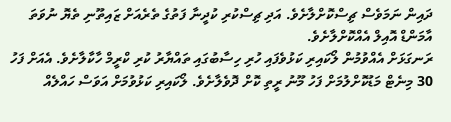ދައިން ނަމަވެސް ޗިސްކޮށްލާށެވެ. އަދި ޗިސްކުރި ކުދީނާ ފަތުގެ ތެރެއަށް ޒައިތޫނި ތެޔޮ ނުވަތަ އާމަންޑް އޮއިލް އެއްކޮށްލާށެވެ.
ރަނގަޅަށް އެއްވުމުން ލޯކައިރި ކަޅުވެފައި ހުރި ހިސާބުގައި ތައްޔާރު ކުރި ކްރީމް ހާކާލާށެވެ. އެއަށް ފަހު 30 މިނެޓް މަޑުކޮށްލުމަށް ފަހު މޫނު ރީތި ކޮށް ދޮވެލާށެވެ. ލޯކައިރި ކަޅުވުމަށް އަވަސް ހައްލެއް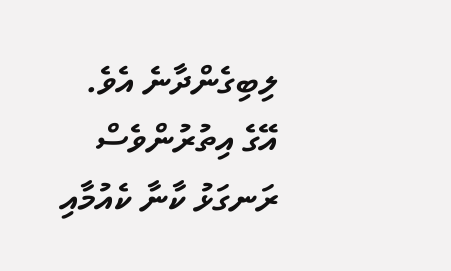ލިބިގެންދާނެ އެވެ.
އޭގެ އިތުރުންވެސް ރަނގަޅު ކާނާ ކެއުމާއި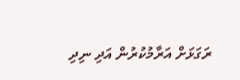ރަގަޅަށް އަރާމުކުރުން އަދި ނިދި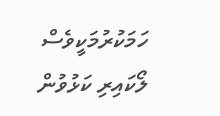ހަމަކުރުމަކީވެސް ލޯކައިރި ކަޅުވުން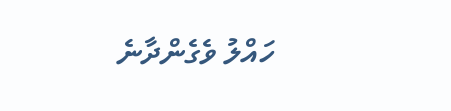ހައްލު ވެގެންދާނެ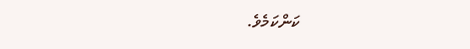ކަންކަމެވެ.